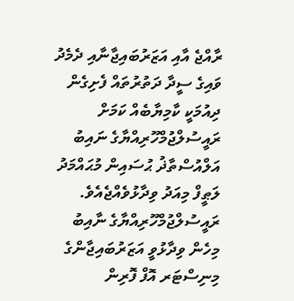ރާއްޖެ އާއި އަޒަރުބައިޖާނާއި ދެމެދު ވައިގެ ސީދާ ދަތުރުތައް ފެށިގެން ދިއުމަކީ ކާމިޔާބެއް ކަމަށް ރައީސުލްޖުމްހޫރިއްޔާގެ ނައިބު އަލްއުސްތާޛު ޙުސައިން މުޙައްމަދު ލަޠީފް މިއަދު ވިދާޅުވެއްޖެއެވެ.
ރައީސުލްޖުމްހޫރިއްޔާގެ ނާއިބު މިހެން ވިދާޅުވީ އަޒަރުބައިޖާންގެ މިނިސްޓަރ އޮފް ފޮރިން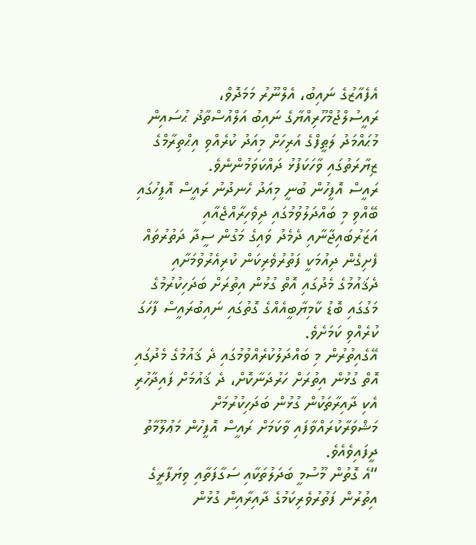އެފެއާޒުގެ ނައިބު، އެލްނޫރު މަމަދޮވް، ރައީސުލްޖުމްހޫރިއްޔާގެ ނައިބު އަލްއުސްތާޛު ޙުސައިން މުޙައްމަދު ލަޠީފްގެ އަރިހަށް މިއަދު ކުރެއްވި އިޙްތިރާމްގެ ޒިޔާރަތުގައި ވާހަކަފުޅު ދައްކަވަމުންނެވެ.
ރައީސް އޮފީހުން ބުނީ މިއަދު ހެނދުނު ރައީސް އޮފީހުގައި ބޭއްވި މި ބައްދަލުވުމުގައި ދިވެހިރާއްޖެއާއި އަޒަރުބައިޖާނާއި ދެމެދު ވައިގެ މަގުން ސީދާ ދަތުރުތައް ފެށިގެން ދިއުމަކީ ފަތުރުވެރިކަން ކުރިއެރުވުމަށާއި ދެޤައުމުގެ މެދުގައި އޮތް ގުޅުން އިތުރަށް ބަދަހިކުރުމުގެ މަގުގައި ބޮޑު ކާމިޔާބީއެއްގެ ގޮތުގައި ނައިބުރައީސް ފާހަގަ ކުރެއްވި ކަމަށެވެ.
އޭގެއިތުރުން މި ބައްދަލުކުރެއްވުމުގައި ދެ ޤައުމުގެ މެދުގައި އޮތް ގުޅުން އިތުރަށް ހަރުދަނާކޮށް، ދެ ޤައުމަށް ފައިދާހުރި އެކި ދާއިރާތަކުން ގުޅުން ބަދަހިކުރުމަށް މަޝްވަރާކުރައްވާފައި ވާކަމަށް ރައީސް އޮފީހުން މަޢުލޫމާތު ދީފައިވެއެވެ.
“އެ ގޮތުން މޫސުމީ ބަދަލުތަކާއި ސަގާފަތާއި ވިޔަފާރީގެ އިތުރުން ފަތުރުވެރިކަމުގެ ދާއިރާއިން ގުޅުން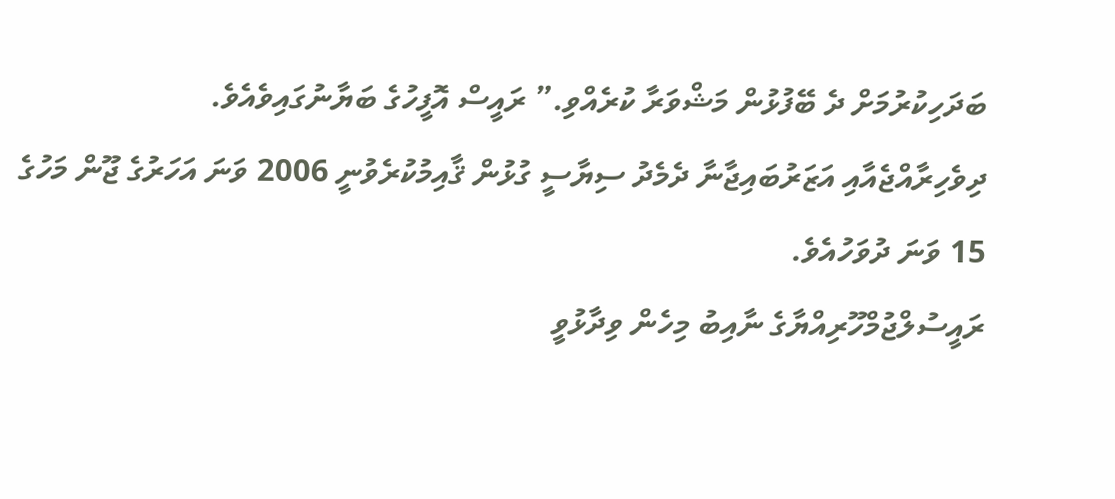ބަދަހިކުރުމަށް ދެ ބޭފުޅުން މަޝްވަރާ ކުރެއްވި.” ރައީސް އޮފީހުގެ ބަޔާނުގައިވެއެވެ.
ދިވެހިރާއްޖެއާއި އަޒަރުބައިޖާނާ ދެމެދު ސިޔާސީ ގުޅުން ޤާއިމުކުރެވުނީ 2006 ވަނަ އަހަރުގެ ޖޫން މަހުގެ 15 ވަނަ ދުވަހުއެވެ.
ރައީސުލްޖުމްހޫރިއްޔާގެ ނާއިބު މިހެން ވިދާޅުވީ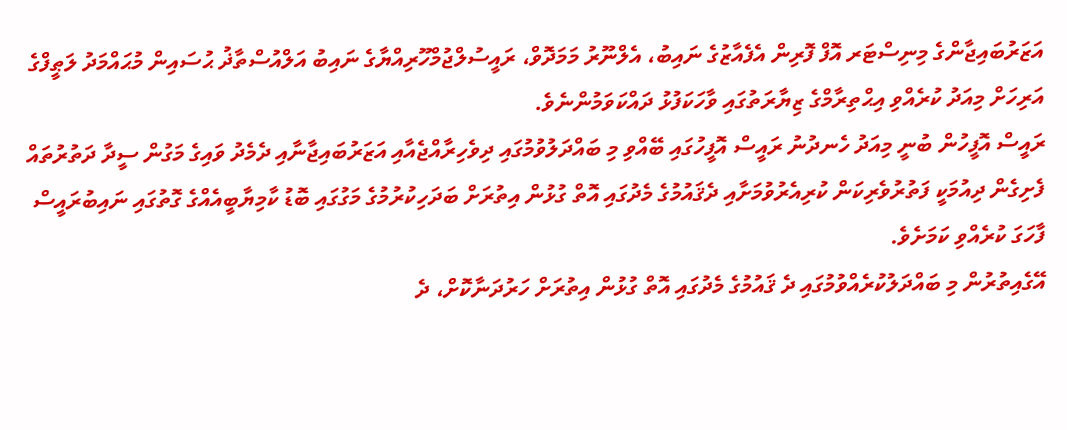އަޒަރުބައިޖާންގެ މިނިސްޓަރ އޮފް ފޮރިން އެފެއާޒުގެ ނައިބު، އެލްނޫރު މަމަދޮވް، ރައީސުލްޖުމްހޫރިއްޔާގެ ނައިބު އަލްއުސްތާޛު ޙުސައިން މުޙައްމަދު ލަޠީފްގެ އަރިހަށް މިއަދު ކުރެއްވި އިޙްތިރާމްގެ ޒިޔާރަތުގައި ވާހަކަފުޅު ދައްކަވަމުންނެވެ.
ރައީސް އޮފީހުން ބުނީ މިއަދު ހެނދުނު ރައީސް އޮފީހުގައި ބޭއްވި މި ބައްދަލުވުމުގައި ދިވެހިރާއްޖެއާއި އަޒަރުބައިޖާނާއި ދެމެދު ވައިގެ މަގުން ސީދާ ދަތުރުތައް ފެށިގެން ދިއުމަކީ ފަތުރުވެރިކަން ކުރިއެރުވުމަށާއި ދެޤައުމުގެ މެދުގައި އޮތް ގުޅުން އިތުރަށް ބަދަހިކުރުމުގެ މަގުގައި ބޮޑު ކާމިޔާބީއެއްގެ ގޮތުގައި ނައިބުރައީސް ފާހަގަ ކުރެއްވި ކަމަށެވެ.
އޭގެއިތުރުން މި ބައްދަލުކުރެއްވުމުގައި ދެ ޤައުމުގެ މެދުގައި އޮތް ގުޅުން އިތުރަށް ހަރުދަނާކޮށް، ދެ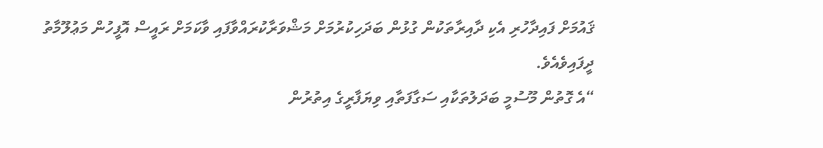ޤައުމަށް ފައިދާހުރި އެކި ދާއިރާތަކުން ގުޅުން ބަދަހިކުރުމަށް މަޝްވަރާކުރައްވާފައި ވާކަމަށް ރައީސް އޮފީހުން މަޢުލޫމާތު ދީފައިވެއެވެ.
“އެ ގޮތުން މޫސުމީ ބަދަލުތަކާއި ސަގާފަތާއި ވިޔަފާރީގެ އިތުރުން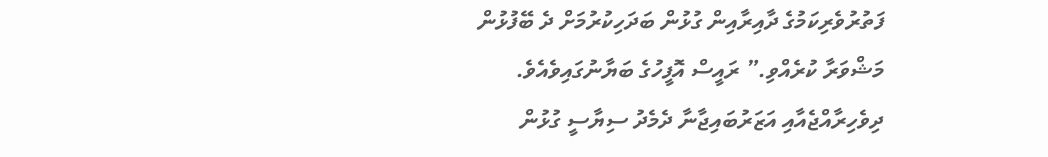ފަތުރުވެރިކަމުގެ ދާއިރާއިން ގުޅުން ބަދަހިކުރުމަށް ދެ ބޭފުޅުން މަޝްވަރާ ކުރެއްވި.” ރައީސް އޮފީހުގެ ބަޔާނުގައިވެއެވެ.
ދިވެހިރާއްޖެއާއި އަޒަރުބައިޖާނާ ދެމެދު ސިޔާސީ ގުޅުން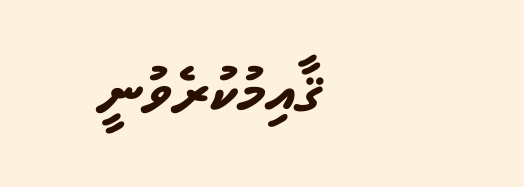ޤާއިމުކުރެވުނީ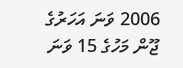2006 ވަނަ އަހަރުގެ ޖޫން މަހުގެ 15 ވަނަ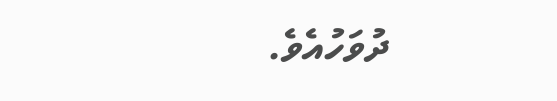ދުވަހުއެވެ.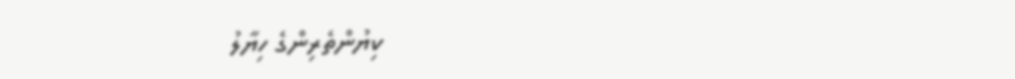ކިޔުންތެރިންގެ ހިޔާލު